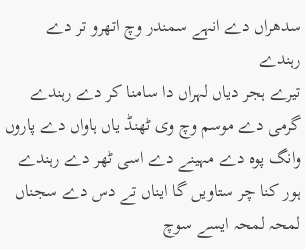سدھراں دے انہے سمندر وچ اتھرو تر دے رہندے
تیرے ہجر دیاں لہراں دا سامنا کر دے رہندے
گرمی دے موسم وچ وی ٹھنڈ یاں ہاواں دے پاروں
وانگ پوہ دے مہینے دے اسی ٹھر دے رہندے
ہور کنا چر ستاویں گا ایناں تے دس دے سجناں
لمحہ لمحہ ایسے سوچ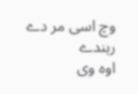وچ اسی مر دے رہندے
اوہ وی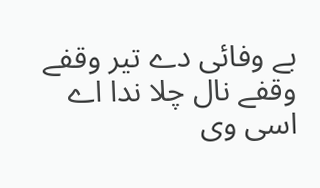بے وفائی دے تیر وقفے وقفے نال چلا ندا اے
اسی وی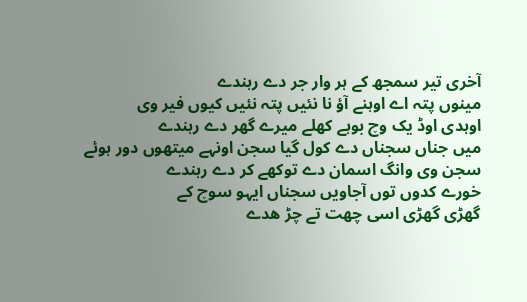آخری تیر سمجھ کے ہر وار جر دے رہندے
مینوں پتہ اے اوہنے آؤ نا نئیں پتہ نئیں کیوں فیر وی
اوہدی اوڈ یک وچ بوہے کھلے میرے گھر دے رہندے
میں جناں سجناں دے کول گیا سجن اونہے میتھوں دور ہوئے
سجن وی وانگ اسمان دے توکھے کر دے رہندے
خورے کدوں توں آجاویں سجناں ایہو سوچ کے
گھڑی گھڑی اسی چھت تے چڑ ھدے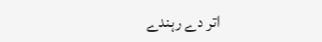اتر دے رہندے